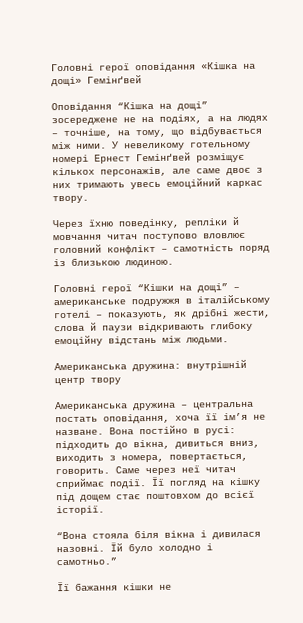Головні герої оповідання «Кішка на дощі» Гемінґвей

Оповідання “Кішка на дощі” зосереджене не на подіях, а на людях – точніше, на тому, що відбувається між ними. У невеликому готельному номері Ернест Гемінґвей розміщує кількох персонажів, але саме двоє з них тримають увесь емоційний каркас твору.

Через їхню поведінку, репліки й мовчання читач поступово вловлює головний конфлікт – самотність поряд із близькою людиною.

Головні герої “Кішки на дощі” – американське подружжя в італійському готелі – показують, як дрібні жести, слова й паузи відкривають глибоку емоційну відстань між людьми.

Американська дружина: внутрішній центр твору

Американська дружина – центральна постать оповідання, хоча її ім’я не назване. Вона постійно в русі: підходить до вікна, дивиться вниз, виходить з номера, повертається, говорить. Саме через неї читач сприймає події. Її погляд на кішку під дощем стає поштовхом до всієї історії.

“Вона стояла біля вікна і дивилася назовні. Їй було холодно і самотньо.”

Її бажання кішки не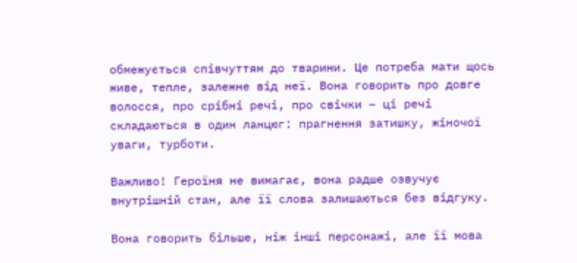обмежується співчуттям до тварини. Це потреба мати щось живе, тепле, залежне від неї. Вона говорить про довге волосся, про срібні речі, про свічки – ці речі складаються в один ланцюг: прагнення затишку, жіночої уваги, турботи.

Важливо! Героїня не вимагає, вона радше озвучує внутрішній стан, але її слова залишаються без відгуку.

Вона говорить більше, ніж інші персонажі, але її мова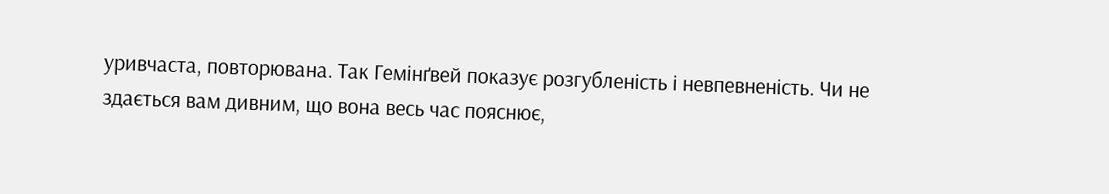уривчаста, повторювана. Так Гемінґвей показує розгубленість і невпевненість. Чи не здається вам дивним, що вона весь час пояснює,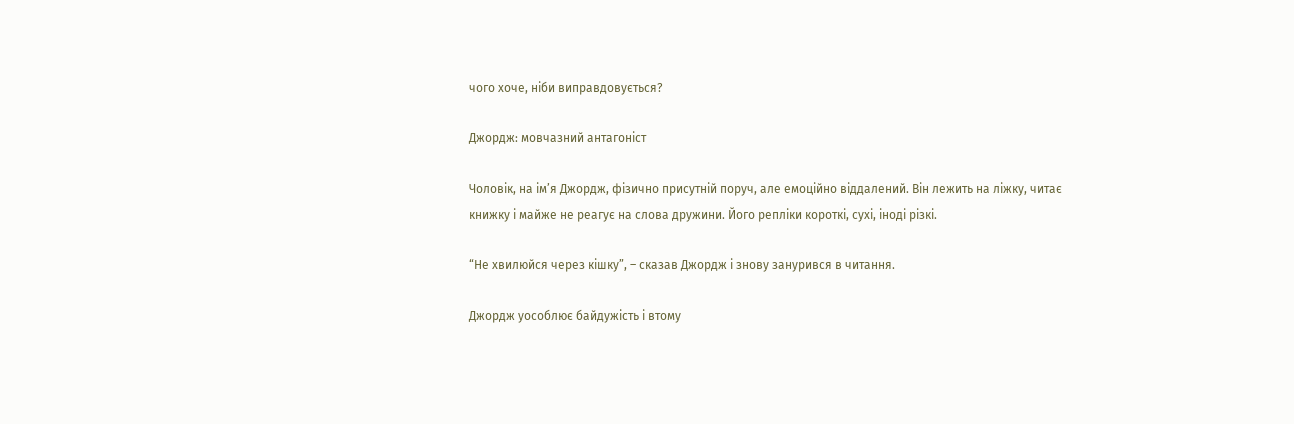чого хоче, ніби виправдовується?

Джордж: мовчазний антагоніст

Чоловік, на ім’я Джордж, фізично присутній поруч, але емоційно віддалений. Він лежить на ліжку, читає книжку і майже не реагує на слова дружини. Його репліки короткі, сухі, іноді різкі.

“Не хвилюйся через кішку”, – сказав Джордж і знову занурився в читання.

Джордж уособлює байдужість і втому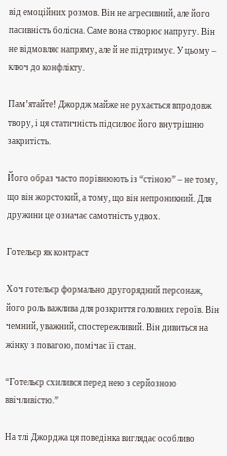від емоційних розмов. Він не агресивний, але його пасивність болісна. Саме вона створює напругу. Він не відмовляє напряму, але й не підтримує. У цьому – ключ до конфлікту.

Пам’ятайте! Джордж майже не рухається впродовж твору, і ця статичність підсилює його внутрішню закритість.

Його образ часто порівнюють із “стіною” – не тому, що він жорстокий, а тому, що він непроникний. Для дружини це означає самотність удвох.

Готельєр як контраст

Хоч готельєр формально другорядний персонаж, його роль важлива для розкриття головних героїв. Він чемний, уважний, спостережливий. Він дивиться на жінку з повагою, помічає її стан.

“Готельєр схилився перед нею з серйозною ввічливістю.”

На тлі Джорджа ця поведінка виглядає особливо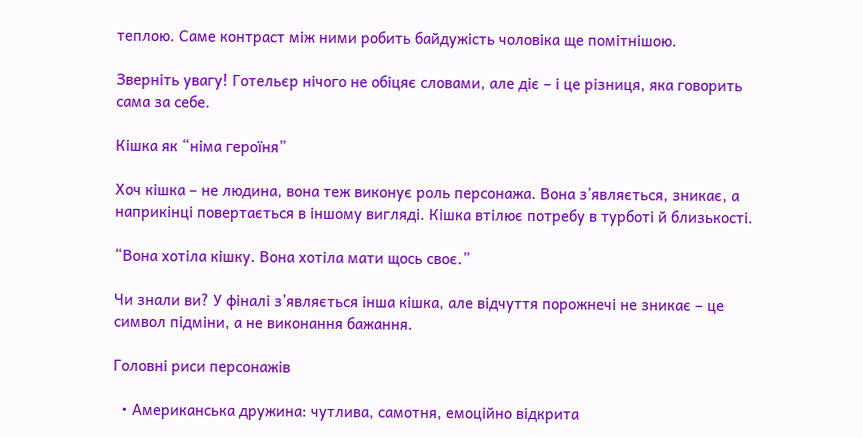теплою. Саме контраст між ними робить байдужість чоловіка ще помітнішою.

Зверніть увагу! Готельєр нічого не обіцяє словами, але діє – і це різниця, яка говорить сама за себе.

Кішка як “німа героїня”

Хоч кішка – не людина, вона теж виконує роль персонажа. Вона з’являється, зникає, а наприкінці повертається в іншому вигляді. Кішка втілює потребу в турботі й близькості.

“Вона хотіла кішку. Вона хотіла мати щось своє.”

Чи знали ви? У фіналі з’являється інша кішка, але відчуття порожнечі не зникає – це символ підміни, а не виконання бажання.

Головні риси персонажів

  • Американська дружина: чутлива, самотня, емоційно відкрита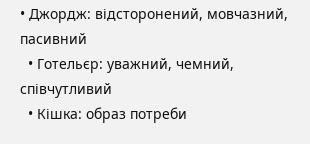• Джордж: відсторонений, мовчазний, пасивний
  • Готельєр: уважний, чемний, співчутливий
  • Кішка: образ потреби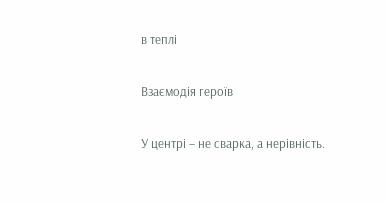в теплі

Взаємодія героїв

У центрі – не сварка, а нерівність.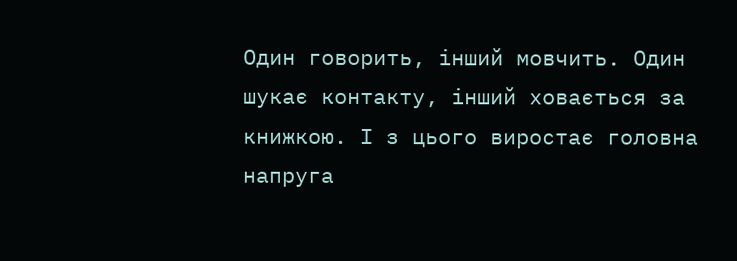Один говорить, інший мовчить. Один шукає контакту, інший ховається за книжкою. І з цього виростає головна напруга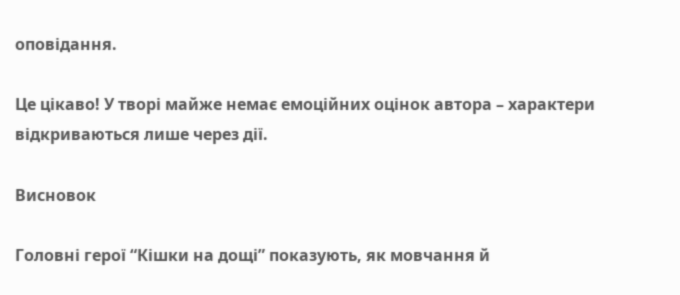оповідання.

Це цікаво! У творі майже немає емоційних оцінок автора – характери відкриваються лише через дії.

Висновок

Головні герої “Кішки на дощі” показують, як мовчання й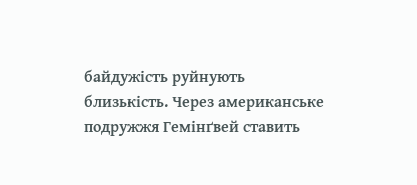байдужість руйнують близькість. Через американське подружжя Гемінґвей ставить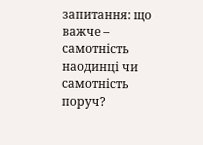запитання: що важче – самотність наодинці чи самотність поруч?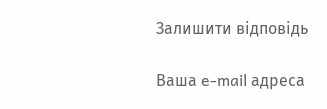Залишити відповідь

Ваша e-mail адреса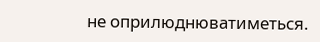не оприлюднюватиметься.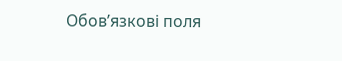Обов’язкові поля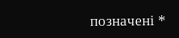позначені *